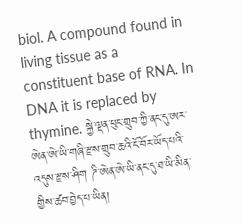biol. A compound found in living tissue as a constituent base of RNA. In DNA it is replaced by thymine. སྐྱེ་ལྡན་ཕུང་གྲུབ་ཀྱི་ནང་དུ་ཨར་ཨེན་ཨེ་ཡི་གཞི་རྫས་གྲུབ་ཆའི་ངོ་བོར་ཡོད་པའི་འདུས་རྫས་ཤིག ཌི་ཨེན་ཨེ་ཡི་ནང་དུ་ཐ་ཡི་མིན་གྱིས་ཚབ་བྱེད་པ་ཡིན།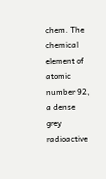chem. The chemical element of atomic number 92, a dense grey radioactive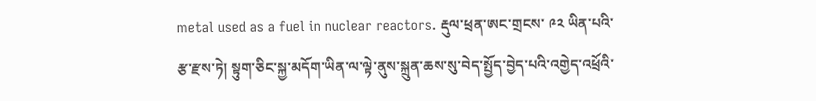metal used as a fuel in nuclear reactors. རྡུལ་ཕྲན་ཨང་གྲངས་ ༩༢ ཡིན་པའི་རྩ་རྫས་ཏེ། སྟུག་ཅིང་སྐྱ་མདོག་ཡིན་ལ་ལྟེ་ནུས་སྐྲུན་ཆས་སུ་བེད་སྤྱོད་བྱེད་པའི་འགྱེད་འཕྲོའི་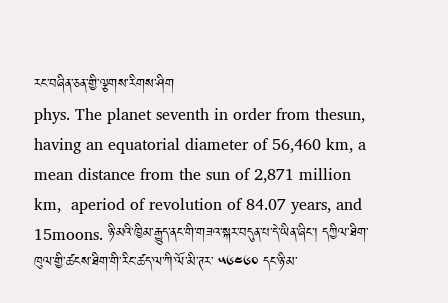རང་བཞིན་ཅན་གྱི་ལྕགས་རིགས་ཤིག
phys. The planet seventh in order from thesun, having an equatorial diameter of 56,460 km, a mean distance from the sun of 2,871 million km,  aperiod of revolution of 84.07 years, and 15moons. ཉི་མའི་ཁྱིམ་རྒྱུད་ནང་གི་གཟའ་སྐར་བདུན་པ་དེ་ཡིན་ཞིང་། དཀྱིལ་ཐིག་ཁུལ་གྱི་ཚངས་ཐིག་གི་རིང་ཚད་ལ་ཀི་ལོ་མི་ཊར་ ༥༦༤༦༠ དང་ཉི་མ་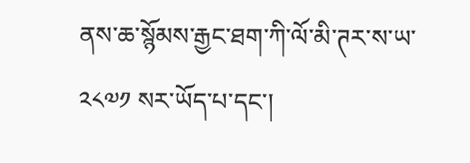ནས་ཆ་སྙོམས་རྒྱང་ཐག་ཀི་ལོ་མི་ཊར་ས་ཡ་ ༢༨༧༡ སར་ཡོད་པ་དང་།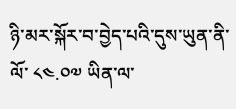ཉི་མར་སྐོར་བ་བྱེད་པའི་དུས་ཡུན་ནི་ལོ་ ༨༤.༠༧ ཡིན་ལ་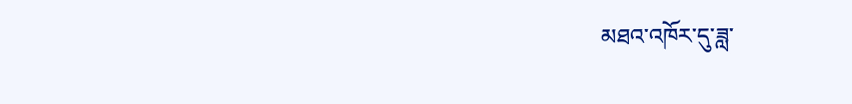མཐའ་འཁོར་དུ་ཟླ་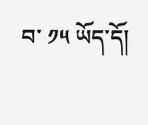བ་ ༡༥ ཡོད་དོ།